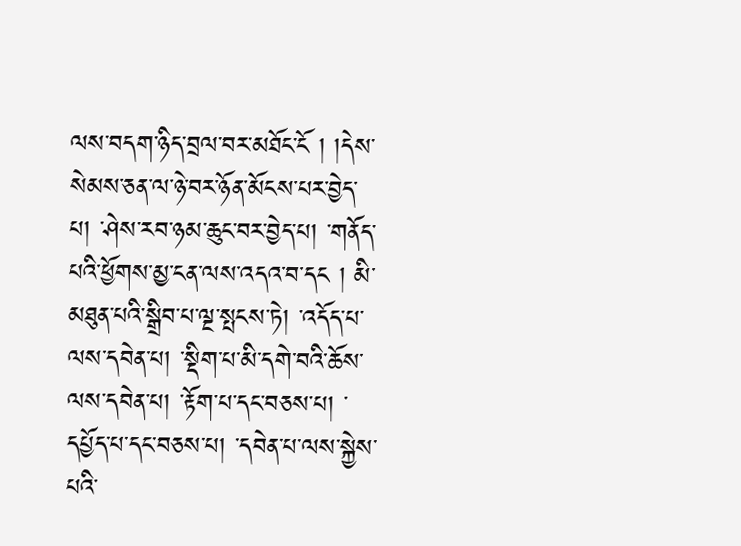ལས་བདག་ཉིད་བྲལ་བར་མཐོང་ངོ ། །དེས་སེམས་ཅན་ལ་ཉེ་བར་ཉོན་མོངས་པར་བྱེད་པ། ་ཤེས་རབ་ཉམ་ཆུང་བར་བྱེད་པ། ་གནོད་པའི་ཕྱོགས་མྱ་ངན་ལས་འདའ་བ་དང ། མི་མཐུན་པའི་སྒྲིབ་པ་ལྔ་སྤངས་ཏེ། ་འདོད་པ་ལས་དབེན་པ། ་སྡིག་པ་མི་དགེ་བའི་ཆོས་ལས་དབེན་པ། ་རྟོག་པ་དང་བཅས་པ། ་དཔྱོད་པ་དང་བཅས་པ། ་དབེན་པ་ལས་སྐྱེས་པའི་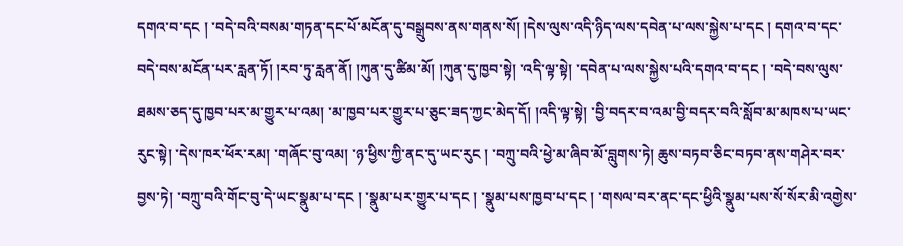དགའ་བ་དང ། ་བདེ་བའི་བསམ་གཏན་དང་པོ་མངོན་དུ་བསྒྲུབས་ནས་གནས་སོ། །དེས་ལུས་འདི་ཉིད་ལས་དབེན་པ་ལས་སྐྱེས་པ་དང ། དགའ་བ་དང་བདེ་བས་མངོན་པར་རླན་ཏོ། །རབ་ཏུ་རླན་ནོ། །ཀུན་དུ་ཚིམ་མོ། །ཀུན་དུ་ཁྱབ་སྟེ། ་འདི་ལྟ་སྟེ། ་དབེན་པ་ལས་སྐྱེས་པའི་དགའ་བ་དང ། ་བདེ་བས་ལུས་ཐམས་ཅད་དུ་ཁྱབ་པར་མ་གྱུར་པ་འམ། ་མ་ཁྱབ་པར་གྱུར་པ་ཅུང་ཟད་ཀྱང་མེད་དོ། །འདི་ལྟ་སྟེ། ་བྱི་བདར་བ་འམ་བྱི་བདར་བའི་སློབ་མ་མཁས་པ་ཡང་རུང་སྟེ། ་དེས་ཁར་ཕོར་རམ། ་གཞོང་བུ་འམ། ་ཉ་ཕྱིས་ཀྱི་ནང་དུ་ཡང་རུང ། ་བཀྲུ་བའི་ཕྱེ་མ་ཞིབ་མོ་བླུགས་ཏེ། ཆུས་བཏབ་ཅིང་བཏབ་ནས་གཤེར་བར་བྱས་ཏེ། ་བཀྲུ་བའི་གོང་བུ་དེ་ཡང་སྣུམ་པ་དང ། ་སྣུམ་པར་གྱུར་པ་དང ། ་སྣུམ་པས་ཁྱབ་པ་དང ། ་གསལ་བར་ནང་དང་ཕྱིའི་སྣུམ་པས་སོ་སོར་མི་འགྱེས་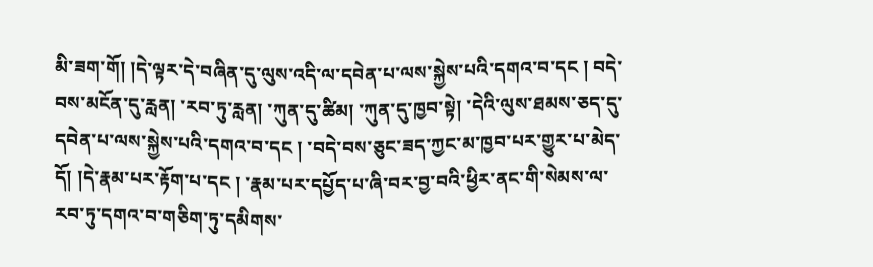མི་ཟག་གོ། །དེ་ལྟར་དེ་བཞིན་དུ་ལུས་འདི་ལ་དབེན་པ་ལས་སྐྱེས་པའི་དགའ་བ་དང ། བདེ་བས་མངོན་དུ་རླན། ་རབ་ཏུ་རླན། ་ཀུན་དུ་ཚིམ། ་ཀུན་དུ་ཁྱབ་སྟེ། ་དེའི་ལུས་ཐམས་ཅད་དུ་དབེན་པ་ལས་སྐྱེས་པའི་དགའ་བ་དང ། ་བདེ་བས་ཅུང་ཟད་ཀྱང་མ་ཁྱབ་པར་གྱུར་པ་མེད་དོ། །དེ་རྣམ་པར་རྟོག་པ་དང ། ་རྣམ་པར་དཔྱོད་པ་ཞི་བར་བྱ་བའི་ཕྱིར་ནང་གི་སེམས་ལ་རབ་ཏུ་དགའ་བ་གཅིག་ཏུ་དམིགས་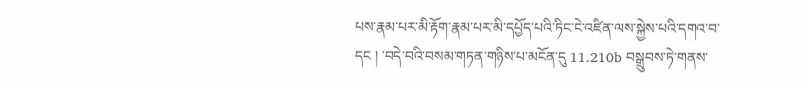པས་རྣམ་པར་མི་རྟོག་རྣམ་པར་མི་དཔྱོད་པའི་ཏིང་ངེ་འཛིན་ལས་སྐྱེས་པའི་དགའ་བ་དང ། ་བདེ་བའི་བསམ་གཏན་གཉིས་པ་མངོན་དུ 11.210b བསྒྲུབས་ཏེ་གནས་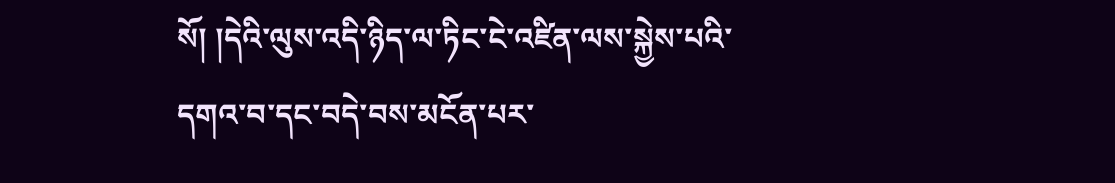སོ། །དེའི་ལུས་འདི་ཉིད་ལ་ཏིང་ངེ་འཛིན་ལས་སྐྱེས་པའི་དགའ་བ་དང་བདེ་བས་མངོན་པར་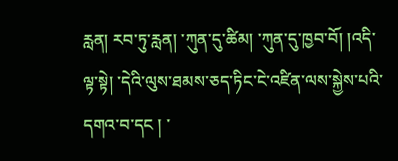རླན། རབ་ཏུ་རླན། ་ཀུན་དུ་ཚིམ། ་ཀུན་དུ་ཁྱབ་བོ། །འདི་ལྟ་སྟེ། ་དེའི་ལུས་ཐམས་ཅད་ཏིང་ངེ་འཛིན་ལས་སྐྱེས་པའི་དགའ་བ་དང ། ་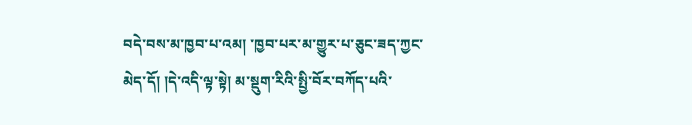བདེ་བས་མ་ཁྱབ་པ་འམ། ་ཁྱབ་པར་མ་གྱུར་པ་ཅུང་ཟད་ཀྱང་མེད་དོ། །དེ་འདི་ལྟ་སྟེ། མ་སྡུག་རིའི་སྤྱི་བོར་བཀོད་པའི་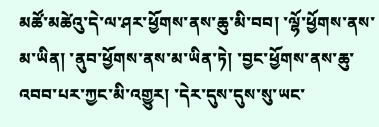མཚོ་མཚེའུ་དེ་ལ་ཤར་ཕྱོགས་ནས་ཆུ་མི་བབ། ་ལྷོ་ཕྱོགས་ནས་མ་ཡིན། ་ནུབ་ཕྱོགས་ནས་མ་ཡིན་ཏེ། ་བྱང་ཕྱོགས་ནས་ཆུ་འབབ་པར་ཀྱང་མི་འགྱུར། ་དེར་དུས་དུས་སུ་ཡང་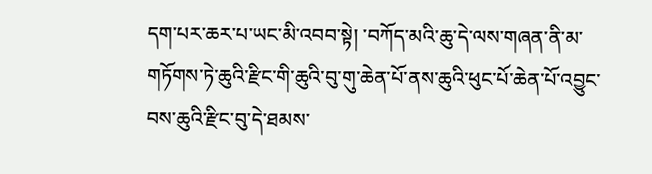དག་པར་ཆར་པ་ཡང་མི་འབབ་སྟེ། ་བཀོད་མའི་ཆུ་དེ་ལས་གཞན་ནི་མ་གཏོགས་ཏེ་ཆུའི་རྫིང་གི་ཆུའི་བུ་གུ་ཆེན་པོ་ནས་ཆུའི་ཕུང་པོ་ཆེན་པོ་འབྱུང་བས་ཆུའི་རྫིང་བུ་དེ་ཐམས་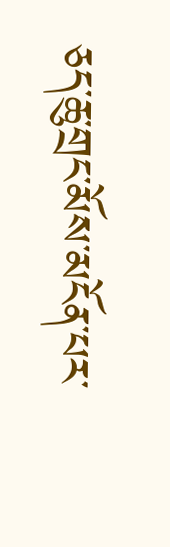ཅད་ཆུ་གྲང་མོས་མངོན་པར་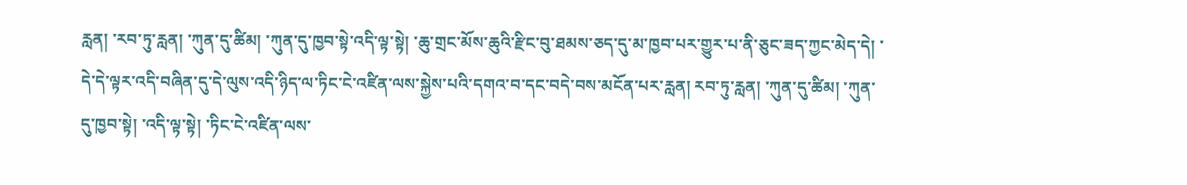རླན། ་རབ་ཏུ་རླན། ་ཀུན་དུ་ཚིམ། ་ཀུན་དུ་ཁྱབ་སྟེ་འདི་ལྟ་སྟེ། ་ཆུ་གྲང་མོས་ཆུའི་རྫིང་བུ་ཐམས་ཅད་དུ་མ་ཁྱབ་པར་གྱུར་པ་ནི་ཅུང་ཟད་ཀྱང་མེད་དེ། ་དེ་དེ་ལྟར་འདི་བཞིན་དུ་དེ་ལུས་འདི་ཉིད་ལ་ཏིང་ངེ་འཛིན་ལས་སྐྱེས་པའི་དགའ་བ་དང་བདེ་བས་མངོན་པར་རླན། རབ་ཏུ་རླན། ་ཀུན་དུ་ཚིམ། ་ཀུན་དུ་ཁྱབ་སྟེ། ་འདི་ལྟ་སྟེ། ་ཏིང་ངེ་འཛིན་ལས་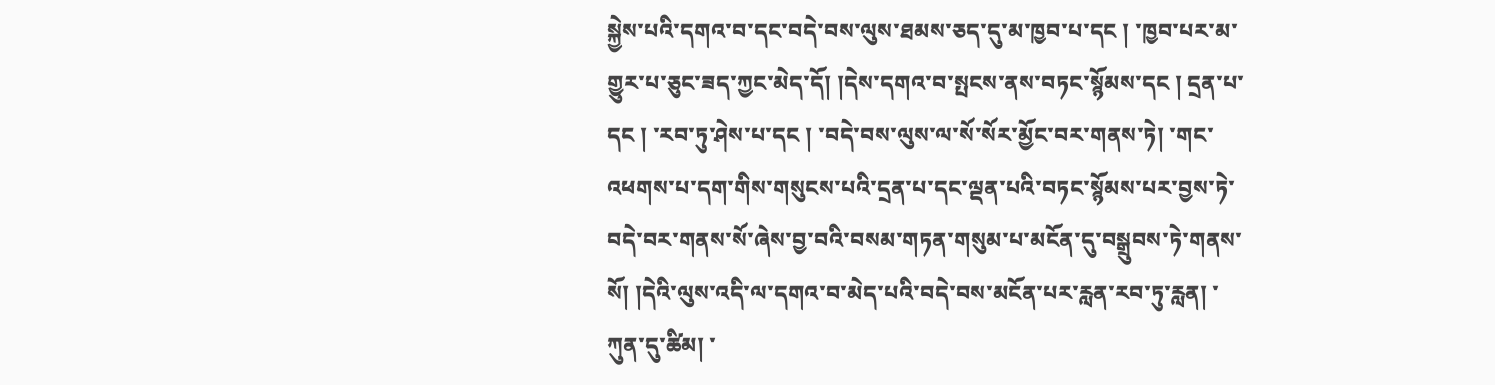སྐྱེས་པའི་དགའ་བ་དང་བདེ་བས་ལུས་ཐམས་ཅད་དུ་མ་ཁྱབ་པ་དང ། ་ཁྱབ་པར་མ་གྱུར་པ་ཅུང་ཟད་ཀྱང་མེད་དོ། །དེས་དགའ་བ་སྤངས་ནས་བཏང་སྙོམས་དང ། དྲན་པ་དང ། ་རབ་ཏུ་ཤེས་པ་དང ། ་བདེ་བས་ལུས་ལ་སོ་སོར་མྱོང་བར་གནས་ཏེ། ་གང་འཕགས་པ་དག་གིས་གསུངས་པའི་དྲན་པ་དང་ལྡན་པའི་བཏང་སྙོམས་པར་བྱས་ཏེ་བདེ་བར་གནས་སོ་ཞེས་བྱ་བའི་བསམ་གཏན་གསུམ་པ་མངོན་དུ་བསྒྲུབས་ཏེ་གནས་སོ། །དེའི་ལུས་འདི་ལ་དགའ་བ་མེད་པའི་བདེ་བས་མངོན་པར་རླན་རབ་ཏུ་རླན། ་ཀུན་དུ་ཚིམ། ་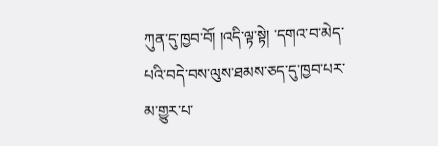ཀུན་དུ་ཁྱབ་བོ། །འདི་ལྟ་སྟེ། ་དགའ་བ་མེད་པའི་བདེ་བས་ལུས་ཐམས་ཅད་དུ་ཁྱབ་པར་མ་གྱུར་པ་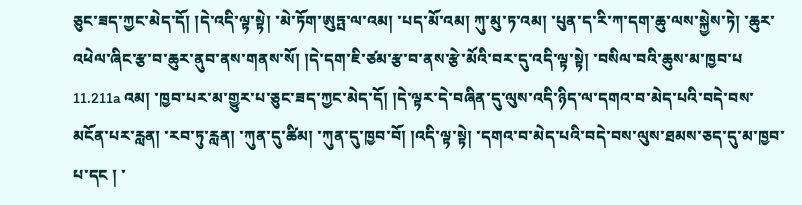ཅུང་ཟད་ཀྱང་མེད་དོ། །དེ་འདི་ལྟ་སྟེ། ་མེ་ཏོག་ཨུཏྤ་ལ་འམ། ་པད་མོ་འམ། ཀུ་མུ་ཏ་འམ། ་པུན་ད་རི་ཀ་དག་ཆུ་ལས་སྐྱེས་ཏེ། ་ཆུར་འཕེལ་ཞིང་རྩ་བ་ཆུར་ནུབ་ནས་གནས་སོ། །དེ་དག་ཇི་ཙམ་རྩ་བ་ནས་རྩེ་མོའི་བར་དུ་འདི་ལྟ་སྟེ། ་བསིལ་བའི་ཆུས་མ་ཁྱབ་པ 11.211a འམ། ་ཁྱབ་པར་མ་གྱུར་པ་ཅུང་ཟད་ཀྱང་མེད་དོ། །དེ་ལྟར་དེ་བཞིན་དུ་ལུས་འདི་ཉིད་ལ་དགའ་བ་མེད་པའི་བདེ་བས་མངོན་པར་རླན། ་རབ་ཏུ་རླན། ་ཀུན་དུ་ཚིམ། ་ཀུན་དུ་ཁྱབ་བོ། །འདི་ལྟ་སྟེ། ་དགའ་བ་མེད་པའི་བདེ་བས་ལུས་ཐམས་ཅད་དུ་མ་ཁྱབ་པ་དང ། ་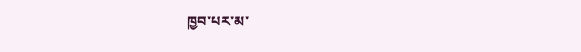ཁྱབ་པར་མ་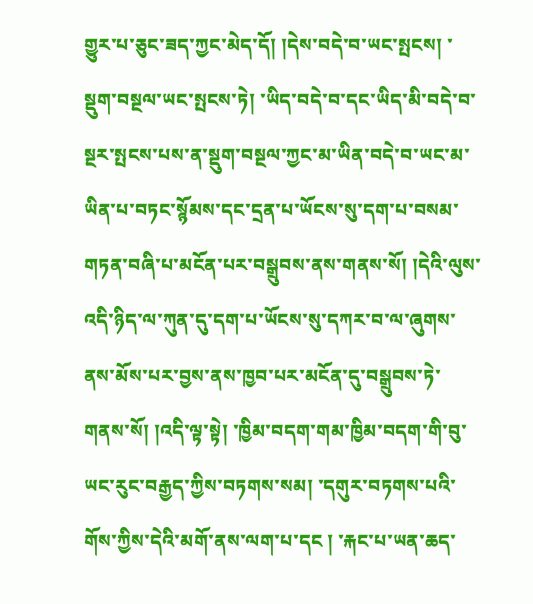གྱུར་པ་ཅུང་ཟད་ཀྱང་མེད་དོ། །དེས་བདེ་བ་ཡང་སྤངས། ་སྡུག་བསྔལ་ཡང་སྤངས་ཏེ། ་ཡིད་བདེ་བ་དང་ཡིད་མི་བདེ་བ་སྔར་སྤངས་པས་ན་སྡུག་བསྔལ་ཀྱང་མ་ཡིན་བདེ་བ་ཡང་མ་ཡིན་པ་བཏང་སྙོམས་དང་དྲན་པ་ཡོངས་སུ་དག་པ་བསམ་གཏན་བཞི་པ་མངོན་པར་བསྒྲུབས་ནས་གནས་སོ། །དེའི་ལུས་འདི་ཉིད་ལ་ཀུན་དུ་དག་པ་ཡོངས་སུ་དཀར་བ་ལ་ཞུགས་ནས་མོས་པར་བྱས་ནས་ཁྱབ་པར་མངོན་དུ་བསྒྲུབས་ཏེ་གནས་སོ། །འདི་ལྟ་སྟེ། ་ཁྱིམ་བདག་གམ་ཁྱིམ་བདག་གི་བུ་ཡང་རུང་བརྒྱད་ཀྱིས་བཏགས་སམ། ་དགུར་བཏགས་པའི་གོས་ཀྱིས་དེའི་མགོ་ནས་ལག་པ་དང ། ་རྐང་པ་ཡན་ཆད་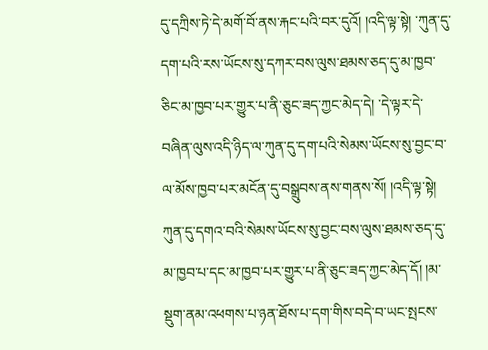དུ་དཀྲིས་ཏེ་དེ་མགོ་བོ་ནས་རྐང་པའི་བར་དུའོ། །འདི་ལྟ་སྟེ། ་ཀུན་དུ་དག་པའི་རས་ཡོངས་སུ་དཀར་བས་ལུས་ཐམས་ཅད་དུ་མ་ཁྱབ་ཅིང་མ་ཁྱབ་པར་གྱུར་པ་ནི་ཅུང་ཟད་ཀྱང་མེད་དེ། ་དེ་ལྟར་དེ་བཞིན་ལུས་འདི་ཉིད་ལ་ཀུན་དུ་དག་པའི་སེམས་ཡོངས་སུ་བྱང་བ་ལ་མོས་ཁྱབ་པར་མངོན་དུ་བསྒྲུབས་ནས་གནས་སོ། །འདི་ལྟ་སྟེ། ཀུན་དུ་དགའ་བའི་སེམས་ཡོངས་སུ་བྱང་བས་ལུས་ཐམས་ཅད་དུ་མ་ཁྱབ་པ་དང་མ་ཁྱབ་པར་གྱུར་པ་ནི་ཅུང་ཟད་ཀྱང་མེད་དོ། །མ་སྡུག་ནམ་འཕགས་པ་ཉན་ཐོས་པ་དག་གིས་བདེ་བ་ཡང་སྤངས་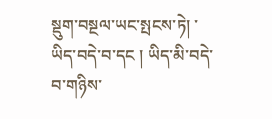སྡུག་བསྔལ་ཡང་སྤངས་ཏེ། ་ཡིད་བདེ་བ་དང ། ཡིད་མི་བདེ་བ་གཉིས་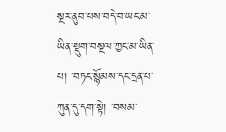སྔར་ནུབ་པས་བདེ་བ་ཡང་མ་ཡིན་སྡུག་བསྔལ་ཀྱང་མ་ཡིན་པ། ་བཏང་སྙོམས་དང་དྲན་པ་ཀུན་དུ་དག་སྟེ། ་བསམ་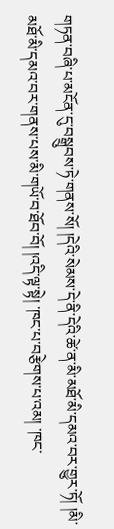གཏན་བཞི་པ་མངོན་དུ་བསྒྲུབས་ཏེ་གནས་སོ། །དེའི་སེམས་དེ་ནི་དེའི་ཚེ་ན་མི་མཐོ་མི་དམའ་བར་གྱུར་ཏོ། །མི་མཐོ་མི་དམའ་བར་གནས་པས་མི་གཡོ་བ་ཐོབ་བོ། །འདི་ལྟ་སྟེ། ་ཁང་པ་བརྩེགས་པ་འམ། ་ཁང་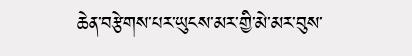ཆེན་བརྩེགས་པར་ཡུངས་མར་གྱི་མེ་མར་བུས་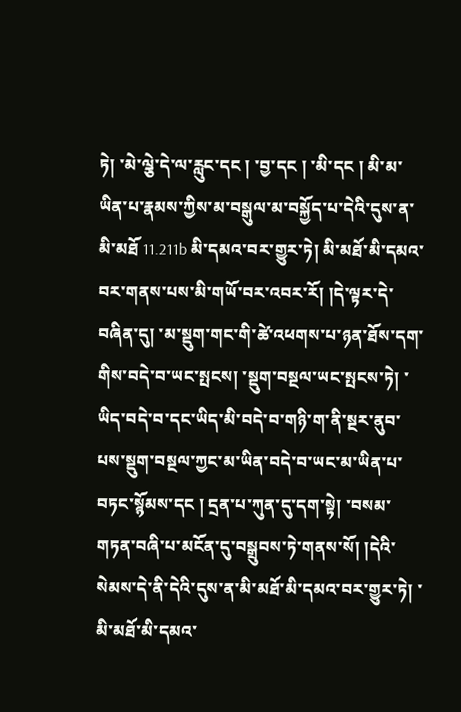ཏེ། ་མེ་ལྕེ་དེ་ལ་རླུང་དང ། ་བྱ་དང ། ་མི་དང ། མི་མ་ཡིན་པ་རྣམས་ཀྱིས་མ་བསྒུལ་མ་བསྐྱོད་པ་དེའི་དུས་ན་མི་མཐོ 11.211b མི་དམའ་བར་གྱུར་ཏེ། མི་མཐོ་མི་དམའ་བར་གནས་པས་མི་གཡོ་བར་འབར་རོ། །དེ་ལྟར་དེ་བཞིན་དུ། ་མ་སྡུག་གང་གི་ཚེ་འཕགས་པ་ཉན་ཐོས་དག་གིས་བདེ་བ་ཡང་སྤངས། ་སྡུག་བསྔལ་ཡང་སྤངས་ཏེ། ་ཡིད་བདེ་བ་དང་ཡིད་མི་བདེ་བ་གཉི་ག་ནི་སྔར་ནུབ་པས་སྡུག་བསྔལ་ཀྱང་མ་ཡིན་བདེ་བ་ཡང་མ་ཡིན་པ་བཏང་སྙོམས་དང ། དྲན་པ་ཀུན་དུ་དག་སྟེ། ་བསམ་གཏན་བཞི་པ་མངོན་དུ་བསྒྲུབས་ཏེ་གནས་སོ། །དེའི་སེམས་དེ་ནི་དེའི་དུས་ན་མི་མཐོ་མི་དམའ་བར་གྱུར་ཏེ། ་མི་མཐོ་མི་དམའ་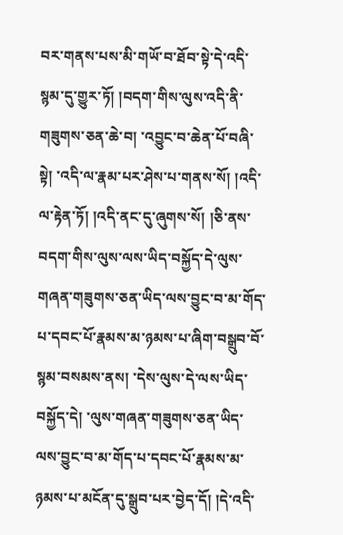བར་གནས་པས་མི་གཡོ་བ་ཐོབ་སྟེ་དེ་འདི་སྙམ་དུ་གྱུར་ཏོ། །བདག་གིས་ལུས་འདི་ནི་གཟུགས་ཅན་ཆེ་བ། ་འབྱུང་བ་ཆེན་པོ་བཞི་སྟེ། ་འདི་ལ་རྣམ་པར་ཤེས་པ་གནས་སོ། །འདི་ལ་རྟེན་ཏོ། །འདི་ནང་དུ་ཞུགས་སོ། །ཅི་ནས་བདག་གིས་ལུས་ལས་ཡིད་བསྐྱོད་དེ་ལུས་གཞན་གཟུགས་ཅན་ཡིད་ལས་བྱུང་བ་མ་གོད་པ་དབང་པོ་རྣམས་མ་ཉམས་པ་ཞིག་བསྒྲུབ་བོ་སྙམ་བསམས་ནས། ་དེས་ལུས་དེ་ལས་ཡིད་བསྐྱོད་དེ། ་ལུས་གཞན་གཟུགས་ཅན་ཡིད་ལས་བྱུང་བ་མ་གོད་པ་དབང་པོ་རྣམས་མ་ཉམས་པ་མངོན་དུ་སྒྲུབ་པར་བྱེད་དོ། །དེ་འདི་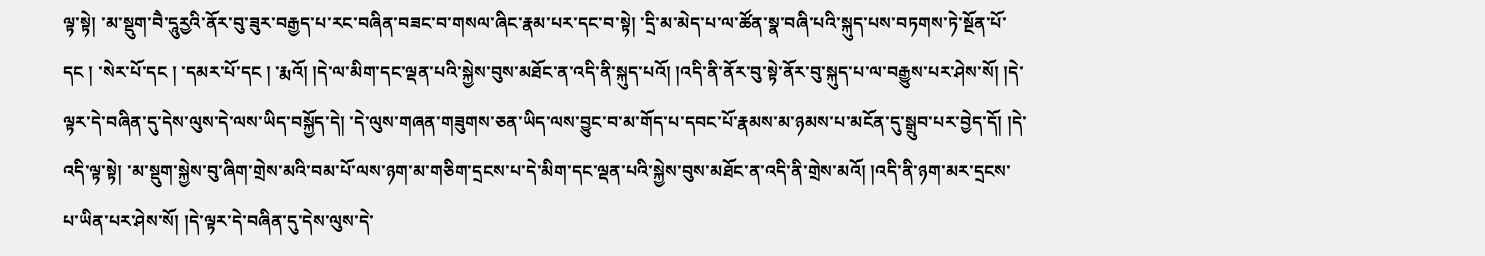ལྟ་སྟེ། ་མ་སྡུག་བཻ་དཱུརྱའི་ནོར་བུ་ཟུར་བརྒྱད་པ་རང་བཞིན་བཟང་བ་གསལ་ཞིང་རྣམ་པར་དང་བ་སྟེ། ་དྲི་མ་མེད་པ་ལ་ཚོན་སྣ་བཞི་པའི་སྐུད་པས་བཏགས་ཏེ་སྔོན་པོ་དང ། ་སེར་པོ་དང ། ་དམར་པོ་དང ། ་རྨའོ། །དེ་ལ་མིག་དང་ལྡན་པའི་སྐྱེས་བུས་མཐོང་ན་འདི་ནི་སྐུད་པའོ། །འདི་ནི་ནོར་བུ་སྟེ་ནོར་བུ་སྐུད་པ་ལ་བརྒྱུས་པར་ཤེས་སོ། །དེ་ལྟར་དེ་བཞིན་དུ་དེས་ལུས་དེ་ལས་ཡིད་བསྐྱོད་དེ། ་དེ་ལུས་གཞན་གཟུགས་ཅན་ཡིད་ལས་བྱུང་བ་མ་གོད་པ་དབང་པོ་རྣམས་མ་ཉམས་པ་མངོན་དུ་སྒྲུབ་པར་བྱེད་དོ། །དེ་འདི་ལྟ་སྟེ། ་མ་སྡུག་སྐྱེས་བུ་ཞིག་གྲེས་མའི་བམ་པོ་ལས་ཉག་མ་གཅིག་དྲངས་པ་དེ་མིག་དང་ལྡན་པའི་སྐྱེས་བུས་མཐོང་ན་འདི་ནི་གྲེས་མའོ། །འདི་ནི་ཉག་མར་དྲངས་པ་ཡིན་པར་ཤེས་སོ། །དེ་ལྟར་དེ་བཞིན་དུ་དེས་ལུས་དེ་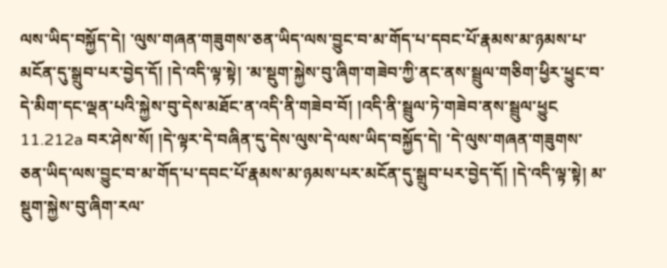ལས་ཡིད་བསྐྱོད་དེ། ་ལུས་གཞན་གཟུགས་ཅན་ཡིད་ལས་བྱུང་བ་མ་གོད་པ་དབང་པོ་རྣམས་མ་ཉམས་པ་མངོན་དུ་སྒྲུབ་པར་བྱེད་དོ། །དེ་འདི་ལྟ་སྟེ། ་མ་སྡུག་སྐྱེས་བུ་ཞིག་གཟེབ་ཀྱི་ནང་ནས་སྦྲུལ་གཅིག་ཕྱིར་ཕྱུང་བ་དེ་མིག་དང་ལྡན་པའི་སྐྱེས་བུ་དེས་མཐོང་ན་འདི་ནི་གཟེབ་བོ། །འདི་ནི་སྦྲུལ་ཏེ་གཟེབ་ནས་སྦྲུལ་ཕྱུང 11.212a བར་ཤེས་སོ། །དེ་ལྟར་དེ་བཞིན་དུ་དེས་ལུས་དེ་ལས་ཡིད་བསྐྱོད་དེ། ་དེ་ལུས་གཞན་གཟུགས་ཅན་ཡིད་ལས་བྱུང་བ་མ་གོད་པ་དབང་པོ་རྣམས་མ་ཉམས་པར་མངོན་དུ་སྒྲུབ་པར་བྱེད་དོ། །དེ་འདི་ལྟ་སྟེ། མ་སྡུག་སྐྱེས་བུ་ཞིག་རལ་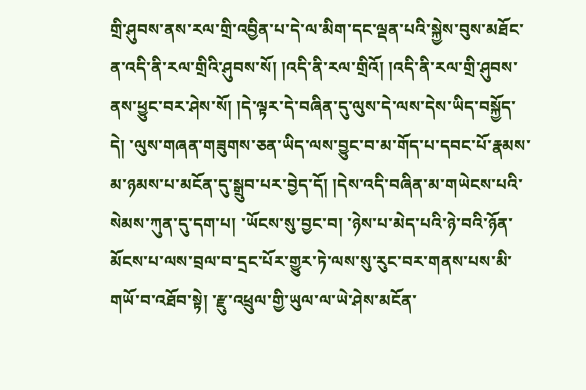གྲི་ཤུབས་ནས་རལ་གྲི་འབྱིན་པ་དེ་ལ་མིག་དང་ལྡན་པའི་སྐྱེས་བུས་མཐོང་ན་འདི་ནི་རལ་གྲིའི་ཤུབས་སོ། །འདི་ནི་རལ་གྲིའོ། །འདི་ནི་རལ་གྲི་ཤུབས་ནས་ཕྱུང་བར་ཤེས་སོ། །དེ་ལྟར་དེ་བཞིན་དུ་ལུས་དེ་ལས་དེས་ཡིད་བསྐྱོད་དེ། ་ལུས་གཞན་གཟུགས་ཅན་ཡིད་ལས་བྱུང་བ་མ་གོད་པ་དབང་པོ་རྣམས་མ་ཉམས་པ་མངོན་དུ་སྒྲུབ་པར་བྱེད་དོ། །དེས་འདི་བཞིན་མ་གཡེངས་པའི་སེམས་ཀུན་དུ་དག་པ། ་ཡོངས་སུ་བྱང་བ། ་ཉེས་པ་མེད་པའི་ཉེ་བའི་ཉོན་མོངས་པ་ལས་བྲལ་བ་དྲང་པོར་གྱུར་ཏེ་ལས་སུ་རུང་བར་གནས་པས་མི་གཡོ་བ་འཐོབ་སྟེ། ་རྫུ་འཕྲུལ་གྱི་ཡུལ་ལ་ཡེ་ཤེས་མངོན་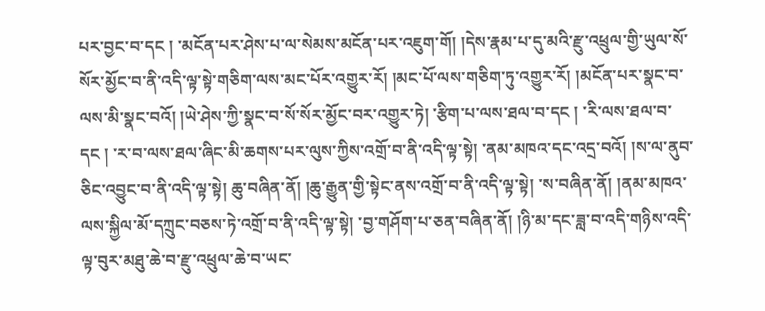པར་བྱང་བ་དང ། ་མངོན་པར་ཤེས་པ་ལ་སེམས་མངོན་པར་འཇུག་གོ། །དེས་རྣམ་པ་དུ་མའི་རྫུ་འཕྲུལ་གྱི་ཡུལ་སོ་སོར་མྱོང་བ་ནི་འདི་ལྟ་སྟེ་གཅིག་ལས་མང་པོར་འགྱུར་རོ། །མང་པོ་ལས་གཅིག་ཏུ་འགྱུར་རོ། །མངོན་པར་སྣང་བ་ལས་མི་སྣང་བའོ། །ཡེ་ཤེས་ཀྱི་སྣང་བ་སོ་སོར་མྱོང་བར་འགྱུར་ཏེ། ་རྩིག་པ་ལས་ཐལ་བ་དང ། ་རི་ལས་ཐལ་བ་དང ། ་ར་བ་ལས་ཐལ་ཞིང་མི་ཆགས་པར་ལུས་ཀྱིས་འགྲོ་བ་ནི་འདི་ལྟ་སྟེ། ་ནམ་མཁའ་དང་འདྲ་བའོ། །ས་ལ་ནུབ་ཅིང་འབྱུང་བ་ནི་འདི་ལྟ་སྟེ། ཆུ་བཞིན་ནོ། །ཆུ་རྒྱུན་གྱི་སྟེང་ནས་འགྲོ་བ་ནི་འདི་ལྟ་སྟེ། ་ས་བཞིན་ནོ། །ནམ་མཁའ་ལས་སྐྱིལ་མོ་དཀྲུང་བཅས་ཏེ་འགྲོ་བ་ནི་འདི་ལྟ་སྟེ། ་བྱ་གཤོག་པ་ཅན་བཞིན་ནོ། །ཉི་མ་དང་ཟླ་བ་འདི་གཉིས་འདི་ལྟ་བུར་མཐུ་ཆེ་བ་རྫུ་འཕྲུལ་ཆེ་བ་ཡང་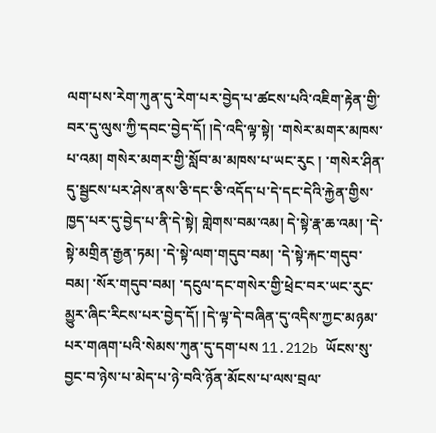ལག་པས་རེག་ཀུན་དུ་རེག་པར་བྱེད་པ་ཚངས་པའི་འཇིག་རྟེན་གྱི་བར་དུ་ལུས་ཀྱི་དབང་བྱེད་དོ། །དེ་འདི་ལྟ་སྟེ། ་གསེར་མགར་མཁས་པ་འམ། གསེར་མགར་གྱི་སློབ་མ་མཁས་པ་ཡང་རུང ། ་གསེར་ཤིན་དུ་སྦྱངས་པར་ཤེས་ནས་ཅི་དང་ཅི་འདོད་པ་དེ་དང་དེའི་རྐྱེན་གྱིས་ཁྱད་པར་དུ་བྱེད་པ་ནི་དེ་སྟེ། གླེགས་བམ་འམ། དེ་སྟེ་རྣ་ཆ་འམ། ་དེ་སྟེ་མགྲིན་རྒྱན་ཏམ། ་དེ་སྟེ་ལག་གདུབ་བམ། ་དེ་སྟེ་རྐང་གདུབ་བམ། ་སོར་གདུབ་བམ། ་དངུལ་དང་གསེར་གྱི་ཕྲེང་བར་ཡང་རུང་མྱུར་ཞིང་རིངས་པར་བྱེད་དོ། །དེ་ལྟ་དེ་བཞིན་དུ་འདིས་ཀྱང་མཉམ་པར་གཞག་པའི་སེམས་ཀུན་དུ་དག་པས 11.212b ཡོངས་སུ་བྱང་བ་ཉེས་པ་མེད་པ་ཉེ་བའི་ཉོན་མོངས་པ་ལས་བྲལ་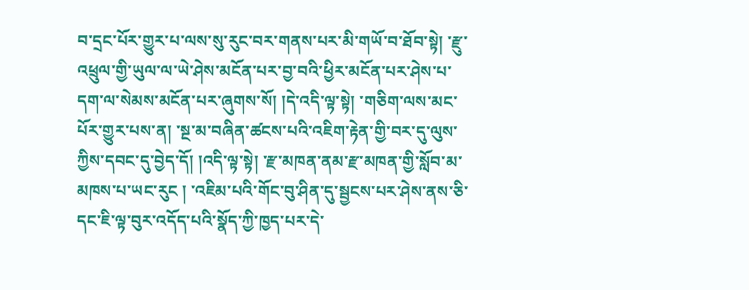བ་དྲང་པོར་གྱུར་པ་ལས་སུ་རུང་བར་གནས་པར་མི་གཡོ་བ་ཐོབ་སྟེ། ་རྫུ་འཕྲུལ་གྱི་ཡུལ་ལ་ཡེ་ཤེས་མངོན་པར་བྱ་བའི་ཕྱིར་མངོན་པར་ཤེས་པ་དག་ལ་སེམས་མངོན་པར་ཞུགས་སོ། །དེ་འདི་ལྟ་སྟེ། ་གཅིག་ལས་མང་པོར་གྱུར་པས་ན། ་སྔ་མ་བཞིན་ཚངས་པའི་འཇིག་རྟེན་གྱི་བར་དུ་ལུས་ཀྱིས་དབང་དུ་བྱེད་དོ། །འདི་ལྟ་སྟེ། ་རྫ་མཁན་ནམ་རྫ་མཁན་གྱི་སློབ་མ་མཁས་པ་ཡང་རུང ། ་འཇིམ་པའི་གོང་བུ་ཤིན་དུ་སྦྱངས་པར་ཤེས་ནས་ཅི་དང་ཇི་ལྟ་བུར་འདོད་པའི་སྣོད་ཀྱི་ཁྱད་པར་དེ་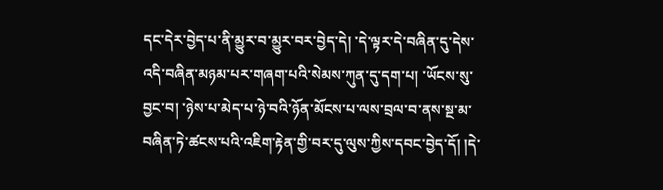དང་དེར་བྱེད་པ་ནི་མྱུར་བ་མྱུར་བར་བྱེད་དེ། ་དེ་ལྟར་དེ་བཞིན་དུ་དེས་འདི་བཞིན་མཉམ་པར་གཞག་པའི་སེམས་ཀུན་དུ་དག་པ། ་ཡོངས་སུ་བྱང་བ། ་ཉེས་པ་མེད་པ་ཉེ་བའི་ཉོན་མོངས་པ་ལས་བྲལ་བ་ནས་སྔ་མ་བཞིན་ཏེ་ཚངས་པའི་འཇིག་རྟེན་གྱི་བར་དུ་ལུས་ཀྱིས་དབང་བྱེད་དོ། །དེ་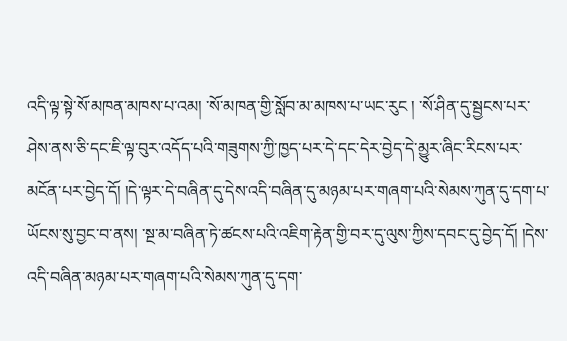འདི་ལྟ་སྟེ་སོ་མཁན་མཁས་པ་འམ། ་སོ་མཁན་གྱི་སློབ་མ་མཁས་པ་ཡང་རུང ། ་སོ་ཤིན་དུ་སྦྱངས་པར་ཤེས་ནས་ཅི་དང་ཇི་ལྟ་བུར་འདོད་པའི་གཟུགས་ཀྱི་ཁྱད་པར་དེ་དང་དེར་བྱེད་དེ་མྱུར་ཞིང་རིངས་པར་མངོན་པར་བྱེད་དོ། །དེ་ལྟར་དེ་བཞིན་དུ་དེས་འདི་བཞིན་དུ་མཉམ་པར་གཞག་པའི་སེམས་ཀུན་དུ་དག་པ་ཡོངས་སུ་བྱང་བ་ནས། ་སྔ་མ་བཞིན་ཏེ་ཚངས་པའི་འཇིག་རྟེན་གྱི་བར་དུ་ལུས་ཀྱིས་དབང་དུ་བྱེད་དོ། །དེས་འདི་བཞིན་མཉམ་པར་གཞག་པའི་སེམས་ཀུན་དུ་དག་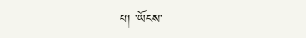པ། ་ཡོངས་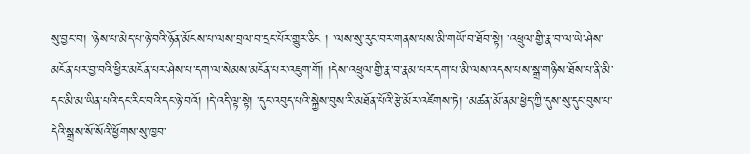སུ་བྱང་བ། ་ཉེས་པ་མེད་པ་ཉེ་བའི་ཉོན་མོངས་པ་ལས་བྲལ་བ་དྲང་པོར་གྱུར་ཅིང ། ་ལས་སུ་རུང་བར་གནས་པས་མི་གཡོ་བ་ཐོབ་སྟེ། ་འཕྲུལ་གྱི་རྣ་བ་ལ་ཡེ་ཤེས་མངོན་པར་བྱ་བའི་ཕྱིར་མངོན་པར་ཤེས་པ་དག་ལ་སེམས་མངོན་པར་འཇུག་གོ། །དེས་འཕྲུལ་གྱི་རྣ་བ་རྣམ་པར་དག་པ་མི་ལས་འདས་པས་སྒྲ་གཉིས་ཐོས་པ་ནི་མི་དང་མི་མ་ཡིན་པའི་དང་རིང་བའི་དང་ཉེ་བའོ། །དེ་འདི་ལྟ་སྟེ། ་དུང་འབུད་པའི་སྐྱེས་བུས་རི་མཐོན་པོའི་རྩེ་མོར་འཛེགས་ཏེ། ་མཚན་མོ་ནམ་ཕྱེད་ཀྱི་དུས་སུ་དུང་བུས་པ་དེའི་སྒྲས་སོ་སོའི་ཕྱོགས་སུ་ཁྱབ་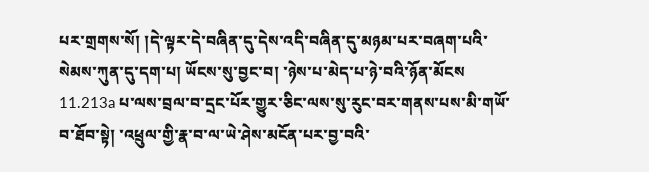པར་གྲགས་སོ། །དེ་ལྟར་དེ་བཞིན་དུ་དེས་འདི་བཞིན་དུ་མཉམ་པར་བཞག་པའི་སེམས་ཀུན་དུ་དག་པ། ཡོངས་སུ་བྱང་བ། ་ཉེས་པ་མེད་པ་ཉེ་བའི་ཉོན་མོངས 11.213a པ་ལས་བྲལ་བ་དྲང་པོར་གྱུར་ཅིང་ལས་སུ་རུང་བར་གནས་པས་མི་གཡོ་བ་ཐོབ་སྟེ། ་འཕྲུལ་གྱི་རྣ་བ་ལ་ཡེ་ཤེས་མངོན་པར་བྱ་བའི་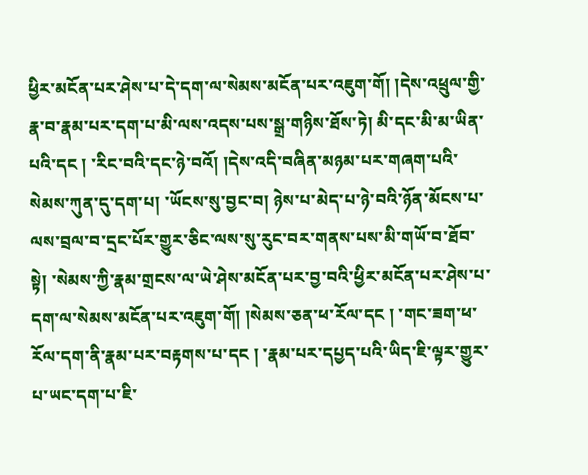ཕྱིར་མངོན་པར་ཤེས་པ་དེ་དག་ལ་སེམས་མངོན་པར་འཇུག་གོ། །དེས་འཕྲུལ་གྱི་རྣ་བ་རྣམ་པར་དག་པ་མི་ལས་འདས་པས་སྒྲ་གཉིས་ཐོས་ཏེ། མི་དང་མི་མ་ཡིན་པའི་དང ། ་རིང་བའི་དང་ཉེ་བའོ། །དེས་འདི་བཞིན་མཉམ་པར་གཞག་པའི་སེམས་ཀུན་དུ་དག་པ། ་ཡོངས་སུ་བྱང་བ། ཉེས་པ་མེད་པ་ཉེ་བའི་ཉོན་མོངས་པ་ལས་བྲལ་བ་དྲང་པོར་གྱུར་ཅིང་ལས་སུ་རུང་བར་གནས་པས་མི་གཡོ་བ་ཐོབ་སྟེ། ་སེམས་ཀྱི་རྣམ་གྲངས་ལ་ཡེ་ཤེས་མངོན་པར་བྱ་བའི་ཕྱིར་མངོན་པར་ཤེས་པ་དག་ལ་སེམས་མངོན་པར་འཇུག་གོ། །སེམས་ཅན་ཕ་རོལ་དང ། ་གང་ཟག་ཕ་རོལ་དག་ནི་རྣམ་པར་བརྟགས་པ་དང ། ་རྣམ་པར་དཔྱད་པའི་ཡིད་ཇི་ལྟར་གྱུར་པ་ཡང་དག་པ་ཇི་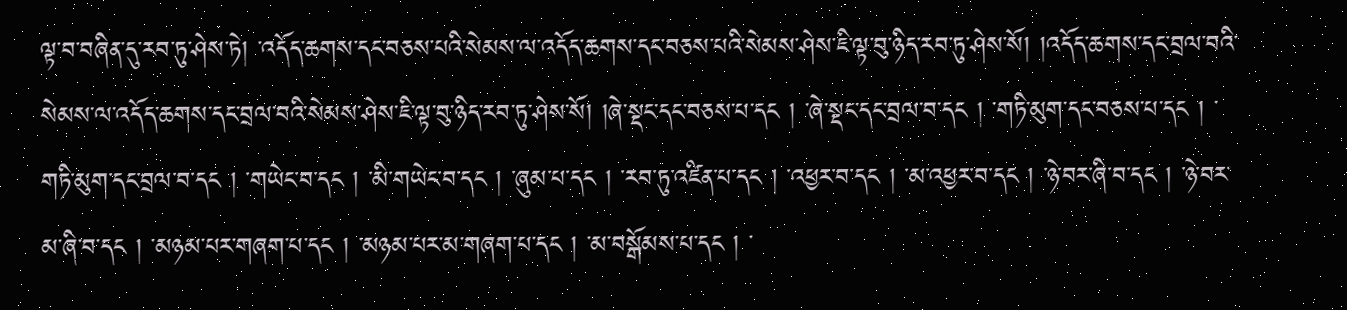ལྟ་བ་བཞིན་དུ་རབ་ཏུ་ཤེས་ཏེ། ་འདོད་ཆགས་དང་བཅས་པའི་སེམས་ལ་འདོད་ཆགས་དང་བཅས་པའི་སེམས་ཤེས་ཇི་ལྟ་བུ་ཉིད་རབ་ཏུ་ཤེས་སོ། །འདོད་ཆགས་དང་བྲལ་བའི་སེམས་ལ་འདོད་ཆགས་དང་བྲལ་བའི་སེམས་ཤེས་ཇི་ལྟ་བུ་ཉིད་རབ་ཏུ་ཤེས་སོ། །ཞེ་སྡང་དང་བཅས་པ་དང ། ་ཞེ་སྡང་དང་བྲལ་བ་དང ། ་གཏི་མུག་དང་བཅས་པ་དང ། ་གཏི་མུག་དང་བྲལ་བ་དང ། ་གཡེང་བ་དང ། ་མི་གཡེང་བ་དང ། ་ཞུམ་པ་དང ། ་རབ་ཏུ་འཛིན་པ་དང ། ་འཕྱར་བ་དང ། ་མ་འཕྱར་བ་དང ། ་ཉེ་བར་ཞི་བ་དང ། ་ཉེ་བར་མ་ཞི་བ་དང ། ་མཉམ་པར་གཞག་པ་དང ། ་མཉམ་པར་མ་གཞག་པ་དང ། ་མ་བསྒོམས་པ་དང ། ་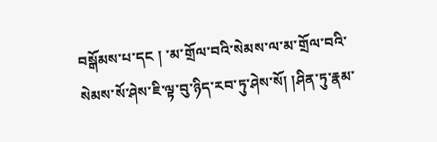བསྒོམས་པ་དང ། ་མ་གྲོལ་བའི་སེམས་ལ་མ་གྲོལ་བའི་སེམས་སོ་ཤེས་ཇི་ལྟ་བུ་ཉིད་རབ་ཏུ་ཤེས་སོ། །ཤིན་ཏུ་རྣམ་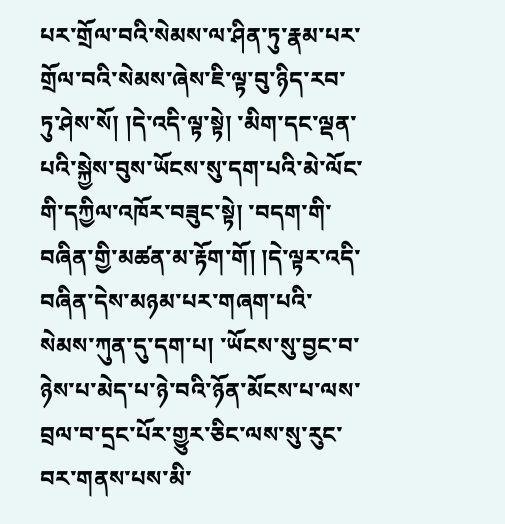པར་གྲོལ་བའི་སེམས་ལ་ཤིན་ཏུ་རྣམ་པར་གྲོལ་བའི་སེམས་ཞེས་ཇི་ལྟ་བུ་ཉིད་རབ་ཏུ་ཤེས་སོ། །དེ་འདི་ལྟ་སྟེ། ་མིག་དང་ལྡན་པའི་སྐྱེས་བུས་ཡོངས་སུ་དག་པའི་མེ་ལོང་གི་དཀྱིལ་འཁོར་བཟུང་སྟེ། ་བདག་གི་བཞིན་གྱི་མཚན་མ་རྟོག་གོ། །དེ་ལྟར་འདི་བཞིན་དེས་མཉམ་པར་གཞག་པའི་སེམས་ཀུན་དུ་དག་པ། ་ཡོངས་སུ་བྱང་བ་ཉེས་པ་མེད་པ་ཉེ་བའི་ཉོན་མོངས་པ་ལས་བྲལ་བ་དྲང་པོར་གྱུར་ཅིང་ལས་སུ་རུང་བར་གནས་པས་མི་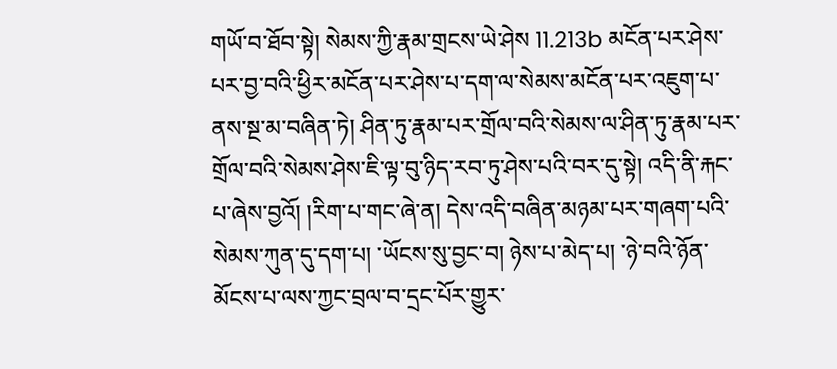གཡོ་བ་ཐོབ་སྟེ། སེམས་ཀྱི་རྣམ་གྲངས་ཡེ་ཤེས 11.213b མངོན་པར་ཤེས་པར་བྱ་བའི་ཕྱིར་མངོན་པར་ཤེས་པ་དག་ལ་སེམས་མངོན་པར་འཇུག་པ་ནས་སྔ་མ་བཞིན་ཏེ། ཤིན་ཏུ་རྣམ་པར་གྲོལ་བའི་སེམས་ལ་ཤིན་ཏུ་རྣམ་པར་གྲོལ་བའི་སེམས་ཤེས་ཇི་ལྟ་བུ་ཉིད་རབ་ཏུ་ཤེས་པའི་བར་དུ་སྟེ། འདི་ནི་རྐང་པ་ཞེས་བྱའོ། །རིག་པ་གང་ཞེ་ན། དེས་འདི་བཞིན་མཉམ་པར་གཞག་པའི་སེམས་ཀུན་དུ་དག་པ། ་ཡོངས་སུ་བྱང་བ། ཉེས་པ་མེད་པ། ་ཉེ་བའི་ཉོན་མོངས་པ་ལས་ཀྱང་བྲལ་བ་དྲང་པོར་གྱུར་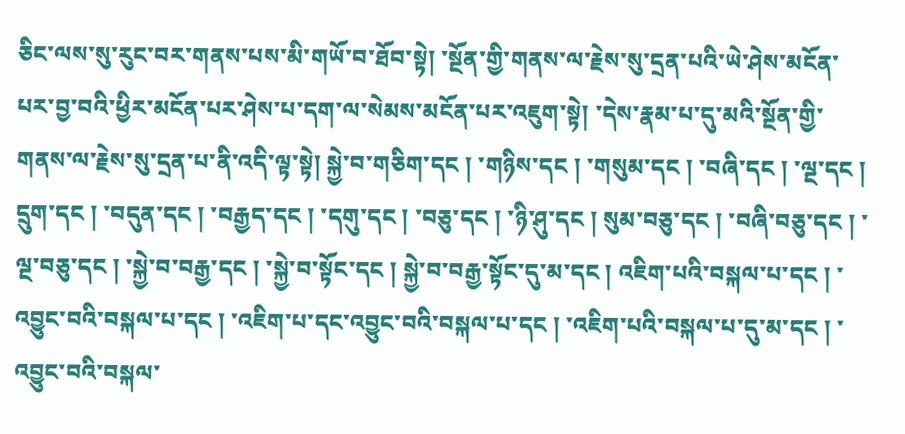ཅིང་ལས་སུ་རུང་བར་གནས་པས་མི་གཡོ་བ་ཐོབ་སྟེ། ་སྔོན་གྱི་གནས་ལ་རྗེས་སུ་དྲན་པའི་ཡེ་ཤེས་མངོན་པར་བྱ་བའི་ཕྱིར་མངོན་པར་ཤེས་པ་དག་ལ་སེམས་མངོན་པར་འཇུག་སྟེ། ་དེས་རྣམ་པ་དུ་མའི་སྔོན་གྱི་གནས་ལ་རྗེས་སུ་དྲན་པ་ནི་འདི་ལྟ་སྟེ། སྐྱེ་བ་གཅིག་དང ། ་གཉིས་དང ། ་གསུམ་དང ། ་བཞི་དང ། ་ལྔ་དང ། དྲུག་དང ། ་བདུན་དང ། ་བརྒྱད་དང ། ་དགུ་དང ། ་བཅུ་དང ། ་ཉི་ཤུ་དང ། སུམ་བཅུ་དང ། ་བཞི་བཅུ་དང ། ་ལྔ་བཅུ་དང ། ་སྐྱེ་བ་བརྒྱ་དང ། ་སྐྱེ་བ་སྟོང་དང ། སྐྱེ་བ་བརྒྱ་སྟོང་དུ་མ་དང ། འཇིག་པའི་བསྐལ་པ་དང ། ་འབྱུང་བའི་བསྐལ་པ་དང ། ་འཇིག་པ་དང་འབྱུང་བའི་བསྐལ་པ་དང ། ་འཇིག་པའི་བསྐལ་པ་དུ་མ་དང ། ་འབྱུང་བའི་བསྐལ་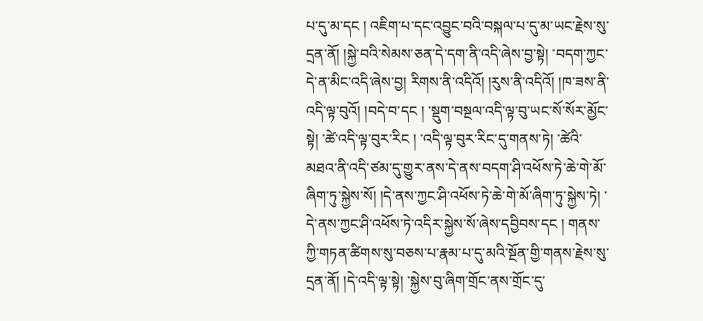པ་དུ་མ་དང ། འཇིག་པ་དང་འབྱུང་བའི་བསྐལ་པ་དུ་མ་ཡང་རྗེས་སུ་དྲན་ནོ། །སྐྱེ་བའི་སེམས་ཅན་དེ་དག་ནི་འདི་ཞེས་བྱ་སྟེ། ་བདག་ཀྱང་དེ་ན་མིང་འདི་ཞེས་བྱ། རིགས་ནི་འདིའོ། །རུས་ནི་འདིའོ། །ཁ་ཟས་ནི་འདི་ལྟ་བུའོ། །བདེ་བ་དང ། ་སྡུག་བསྔལ་འདི་ལྟ་བུ་ཡང་སོ་སོར་མྱོང་སྟེ། ་ཚེ་འདི་ལྟ་བུར་རིང ། ་འདི་ལྟ་བུར་རིང་དུ་གནས་ཏེ། ་ཚེའི་མཐའ་ནི་འདི་ཙམ་དུ་གྱུར་ནས་དེ་ནས་བདག་ཤི་འཕོས་ཏེ་ཆེ་གེ་མོ་ཞིག་ཏུ་སྐྱེས་སོ། །དེ་ནས་ཀྱང་ཤི་འཕོས་ཏེ་ཆེ་གེ་མོ་ཞིག་ཏུ་སྐྱེས་ཏེ། ་དེ་ནས་ཀྱང་ཤི་འཕོས་ཏེ་འདིར་སྐྱེས་སོ་ཞེས་དབྱིབས་དང ། གནས་ཀྱི་གཏན་ཚིགས་སུ་བཅས་པ་རྣམ་པ་དུ་མའི་སྔོན་གྱི་གནས་རྗེས་སུ་དྲན་ནོ། །དེ་འདི་ལྟ་སྟེ། ་སྐྱེས་བུ་ཞིག་གྲོང་ནས་གྲོང་དུ་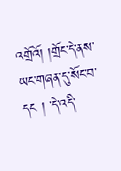འགྲོའོ། །གྲོང་དེ་ནས་ཡང་གཞན་དུ་སོང་བ་དང ། ་དེ་འདི་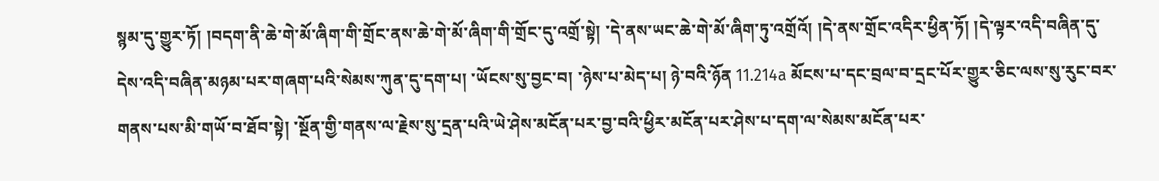སྙམ་དུ་གྱུར་ཏོ། །བདག་ནི་ཆེ་གེ་མོ་ཞིག་གི་གྲོང་ནས་ཆེ་གེ་མོ་ཞིག་གི་གྲོང་དུ་འགྲོ་སྟེ། ་དེ་ནས་ཡང་ཆེ་གེ་མོ་ཞིག་ཏུ་འགྲོའོ། །དེ་ནས་གྲོང་འདིར་ཕྱིན་ཏོ། །དེ་ལྟར་འདི་བཞིན་དུ་དེས་འདི་བཞིན་མཉམ་པར་གཞག་པའི་སེམས་ཀུན་དུ་དག་པ། ་ཡོངས་སུ་བྱང་བ། ་ཉེས་པ་མེད་པ། ཉེ་བའི་ཉོན 11.214a མོངས་པ་དང་བྲལ་བ་དྲང་པོར་གྱུར་ཅིང་ལས་སུ་རུང་བར་གནས་པས་མི་གཡོ་བ་ཐོབ་སྟེ། ་སྔོན་གྱི་གནས་ལ་རྗེས་སུ་དྲན་པའི་ཡེ་ཤེས་མངོན་པར་བྱ་བའི་ཕྱིར་མངོན་པར་ཤེས་པ་དག་ལ་སེམས་མངོན་པར་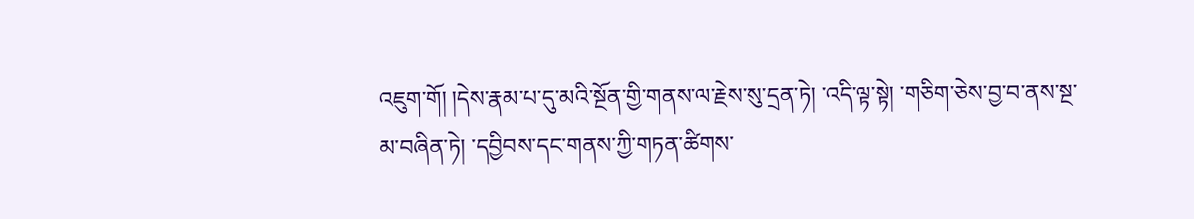འཇུག་གོ། །དེས་རྣམ་པ་དུ་མའི་སྔོན་གྱི་གནས་ལ་རྗེས་སུ་དྲན་ཏེ། ་འདི་ལྟ་སྟེ། ་གཅིག་ཅེས་བྱ་བ་ནས་སྔ་མ་བཞིན་ཏེ། ་དབྱིབས་དང་གནས་ཀྱི་གཏན་ཚིགས་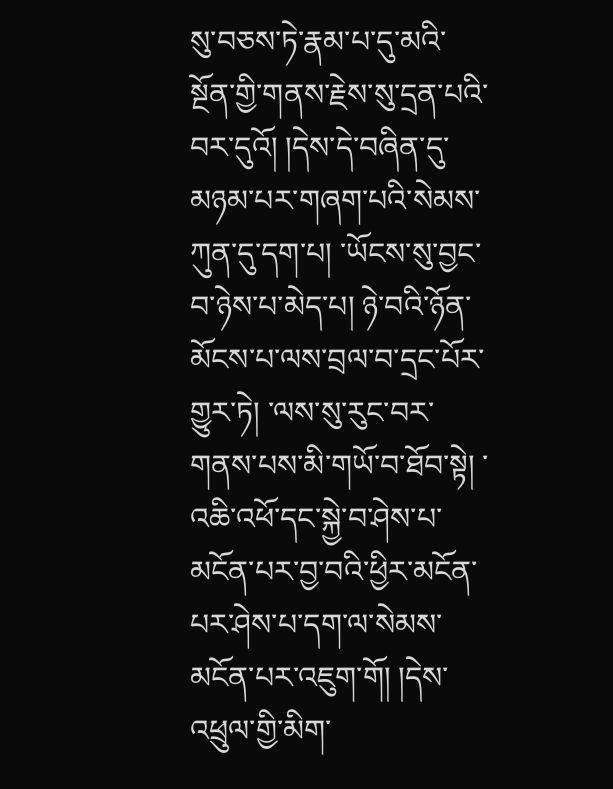སུ་བཅས་ཏེ་རྣམ་པ་དུ་མའི་སྔོན་གྱི་གནས་རྗེས་སུ་དྲན་པའི་བར་དུའོ། །དེས་དེ་བཞིན་དུ་མཉམ་པར་གཞག་པའི་སེམས་ཀུན་དུ་དག་པ། ་ཡོངས་སུ་བྱང་བ་ཉེས་པ་མེད་པ། ཉེ་བའི་ཉོན་མོངས་པ་ལས་བྲལ་བ་དྲང་པོར་གྱུར་ཏེ། ་ལས་སུ་རུང་བར་གནས་པས་མི་གཡོ་བ་ཐོབ་སྟེ། ་འཆི་འཕོ་དང་སྐྱེ་བ་ཤེས་པ་མངོན་པར་བྱ་བའི་ཕྱིར་མངོན་པར་ཤེས་པ་དག་ལ་སེམས་མངོན་པར་འཇུག་གོ། །དེས་འཕྲུལ་གྱི་མིག་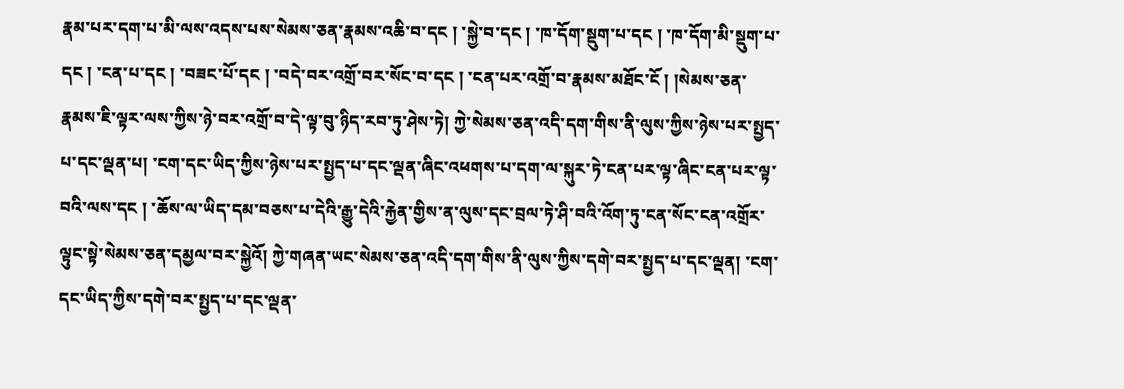རྣམ་པར་དག་པ་མི་ལས་འདས་པས་སེམས་ཅན་རྣམས་འཆི་བ་དང ། ་སྐྱེ་བ་དང ། ་ཁ་དོག་སྡུག་པ་དང ། ་ཁ་དོག་མི་སྡུག་པ་དང ། ་ངན་པ་དང ། ་བཟང་པོ་དང ། ་བདེ་བར་འགྲོ་བར་སོང་བ་དང ། ་ངན་པར་འགྲོ་བ་རྣམས་མཐོང་ངོ ། །སེམས་ཅན་རྣམས་ཇི་ལྟར་ལས་ཀྱིས་ཉེ་བར་འགྲོ་བ་དེ་ལྟ་བུ་ཉིད་རབ་ཏུ་ཤེས་ཏེ། ཀྱེ་སེམས་ཅན་འདི་དག་གིས་ནི་ལུས་ཀྱིས་ཉེས་པར་སྤྱད་པ་དང་ལྡན་པ། ་ངག་དང་ཡིད་ཀྱིས་ཉེས་པར་སྤྱད་པ་དང་ལྡན་ཞིང་འཕགས་པ་དག་ལ་སྐུར་ཏེ་ངན་པར་ལྟ་ཞིང་ངན་པར་ལྟ་བའི་ལས་དང ། ་ཆོས་ལ་ཡིད་དམ་བཅས་པ་དེའི་རྒྱུ་དེའི་རྐྱེན་གྱིས་ན་ལུས་དང་བྲལ་ཏེ་ཤི་བའི་འོག་ཏུ་ངན་སོང་ངན་འགྲོར་ལྟུང་སྟེ་སེམས་ཅན་དམྱལ་བར་སྐྱེའོ། ཀྱེ་གཞན་ཡང་སེམས་ཅན་འདི་དག་གིས་ནི་ལུས་ཀྱིས་དགེ་བར་སྤྱད་པ་དང་ལྡན། ་ངག་དང་ཡིད་ཀྱིས་དགེ་བར་སྤྱད་པ་དང་ལྡན་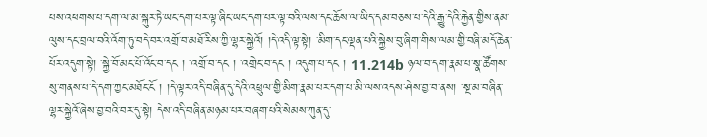པས་འཕགས་པ་དག་ལ་མ་སྐུར་ཏེ་ཡང་དག་པར་ལྟ་ཞིང་ཡང་དག་པར་ལྟ་བའི་ལས་དང་ཆོས་ལ་ཡིད་དམ་བཅས་པ་དེའི་རྒྱུ་དེའི་རྐྱེན་གྱིས་ནམ་ལུས་དང་བྲལ་བའི་འོག་ཏུ་བདེ་བར་འགྲོ་བ་མཐོ་རིས་ཀྱི་ལྷར་སྐྱེའོ། །དེ་འདི་ལྟ་སྟེ། ་མིག་དང་ལྡན་པའི་སྐྱེས་བུ་ཞིག་གིས་ལམ་གྱི་བཞི་མདོ་ཆེན་པོར་འདུག་སྟེ། ་སྐྱེ་བོ་མང་པོ་འོང་བ་དང ། ་འགྲོ་བ་དང ། ་འགྲེང་བ་དང ། འདུག་པ་དང ། 11.214b ཉལ་བ་དག་རྣམ་པ་སྣ་ཚོགས་སུ་གནས་པ་དེ་དག་ཀྱང་མཐོང་ངོ ། །དེ་ལྟར་འདི་བཞིན་དུ་དེའི་འཕྲུལ་གྱི་མིག་རྣམ་པར་དག་པ་མི་ལས་འདས་ཤེས་བྱ་བ་ནས། ་སྔ་མ་བཞིན་ལྷར་སྐྱེའོ་ཞེས་བྱ་བའི་བར་དུ་སྟེ། དེས་འདི་བཞིན་མཉམ་པར་བཞག་པའི་སེམས་ཀུན་དུ་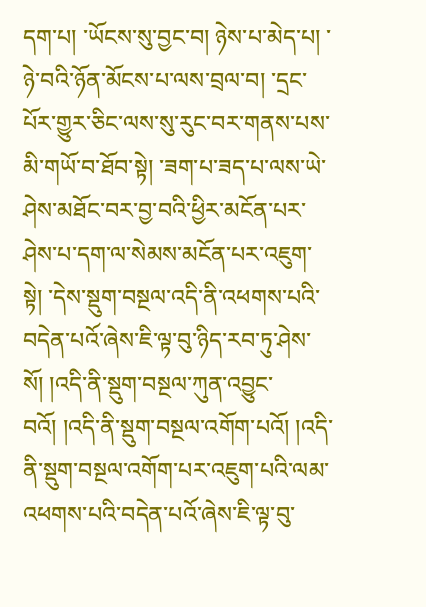དག་པ། ་ཡོངས་སུ་བྱང་བ། ཉེས་པ་མེད་པ། ་ཉེ་བའི་ཉོན་མོངས་པ་ལས་བྲལ་བ། ་དྲང་པོར་གྱུར་ཅིང་ལས་སུ་རུང་བར་གནས་པས་མི་གཡོ་བ་ཐོབ་སྟེ། ་ཟག་པ་ཟད་པ་ལས་ཡེ་ཤེས་མཐོང་བར་བྱ་བའི་ཕྱིར་མངོན་པར་ཤེས་པ་དག་ལ་སེམས་མངོན་པར་འཇུག་སྟེ། ་དེས་སྡུག་བསྔལ་འདི་ནི་འཕགས་པའི་བདེན་པའོ་ཞེས་ཇི་ལྟ་བུ་ཉིད་རབ་ཏུ་ཤེས་སོ། །འདི་ནི་སྡུག་བསྔལ་ཀུན་འབྱུང་བའོ། །འདི་ནི་སྡུག་བསྔལ་འགོག་པའོ། །འདི་ནི་སྡུག་བསྔལ་འགོག་པར་འཇུག་པའི་ལམ་འཕགས་པའི་བདེན་པའོ་ཞེས་ཇི་ལྟ་བུ་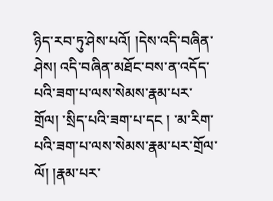ཉིད་རབ་ཏུ་ཤེས་པའོ། །དེས་འདི་བཞིན་ཤེས། འདི་བཞིན་མཐོང་བས་ན་འདོད་པའི་ཟག་པ་ལས་སེམས་རྣམ་པར་གྲོལ། ་སྲིད་པའི་ཟག་པ་དང ། ་མ་རིག་པའི་ཟག་པ་ལས་སེམས་རྣམ་པར་གྲོལ་ལོ། །རྣམ་པར་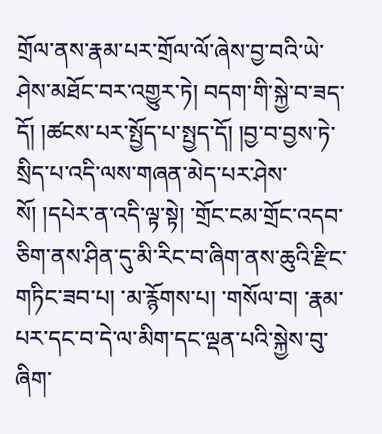གྲོལ་ནས་རྣམ་པར་གྲོལ་ལོ་ཞེས་བྱ་བའི་ཡེ་ཤེས་མཐོང་བར་འགྱུར་ཏེ། བདག་གི་སྐྱེ་བ་ཟད་དོ། །ཚངས་པར་སྤྱོད་པ་སྤྱད་དོ། །བྱ་བ་བྱས་ཏེ་སྲིད་པ་འདི་ལས་གཞན་མེད་པར་ཤེས་སོ། །དཔེར་ན་འདི་ལྟ་སྟེ། ་གྲོང་ངམ་གྲོང་འདབ་ཅིག་ནས་ཤིན་དུ་མི་རིང་བ་ཞིག་ནས་ཆུའི་རྫིང་གཏིང་ཟབ་པ། ་མ་རྙོགས་པ། ་གསོལ་བ། ་རྣམ་པར་དང་བ་དེ་ལ་མིག་དང་ལྡན་པའི་སྐྱེས་བུ་ཞིག་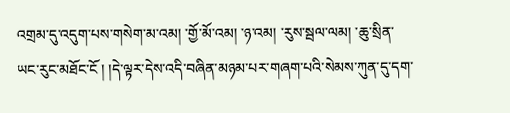འགྲམ་དུ་འདུག་པས་གསེག་མ་འམ། ་གྱོ་མོ་འམ། ་ཉ་འམ། ་རུས་སྦལ་ལམ། ་ཆུ་སྲིན་ཡང་རུང་མཐོང་ངོ ། །དེ་ལྟར་དེས་འདི་བཞིན་མཉམ་པར་གཞག་པའི་སེམས་ཀུན་དུ་དག་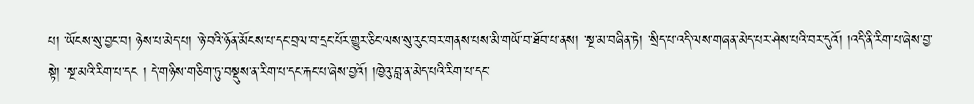པ། ་ཡོངས་སུ་བྱང་བ། ཉེས་པ་མེད་པ། ་ཉེ་བའི་ཉོན་མོངས་པ་དང་བྲལ་བ་དྲང་པོར་གྱུར་ཅིང་ལས་སུ་རུང་བར་གནས་པས་མི་གཡོ་བ་ཐོབ་པ་ནས། ་སྔ་མ་བཞིན་ཏེ། ་སྲིད་པ་འདི་ལས་གཞན་མེད་པར་ཤེས་པའི་བར་དུའོ། །འདི་ནི་རིག་པ་ཞེས་བྱ་སྟེ། ་སྔ་མའི་རིག་པ་དང ། དེ་གཉིས་གཅིག་ཏུ་བསྡུས་ན་རིག་པ་དང་རྐང་པ་ཞེས་བྱའོ། །ཁྱེའུ་བླ་ན་མེད་པའི་རིག་པ་དང་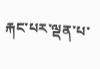རྐང་པར་ལྡན་པ་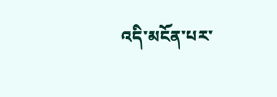འདི་མངོན་པར་